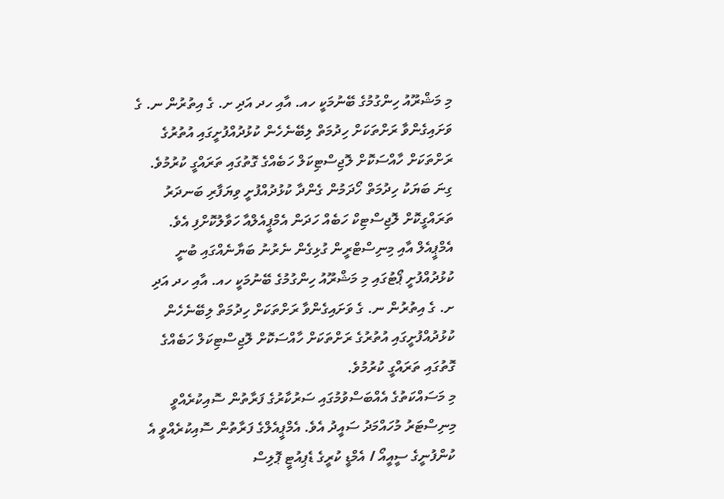މި މަޝްރޫއު ހިންގުމުގެ ބޭނުމަކީ ހއ. އާއި ހދ އަދި ށ. ގެ އިތުރުން ނ. ގެ ވަށައިގެންވާ ރަށްތަކަށް ހިދުމަތް ލިބޭނެހެން ކުޅުދުއްފުށީގައި އުތުރުގެ ރަށްތަކަށް ހާއްސަކޮށް ލޮޖިސްޓިކަލް ހަބެއްގެ ގޮތުގައި ތަރައްގީ ކުރުމުވެ.
ގިނަ ބަޔަކު ހިދުމަތް ހޯދަމުން ގެންދާ ކުޅުދުއްފުށީ ވިޔަފާރި ބަނދަރު ތަރައްގީކޮށް ލޮޖިސްޓިކް ހަބެއް ހަދަން އެމްޕީއެލްއާ ހަވާލުކޮށްފި އެވެ.
އެމްޕީއެލް އާއި މިނިސްޓްރީން ގުޅިގެން ނެރުނު ބަޔާނެއްގައި ބުނީ ކުޅުދުއްފުށީ ޕޯޓުގައި މި މަޝްރޫއު ހިންގުމުގެ ބޭނުމަކީ ހއ. އާއި ހދ އަދި ށ. ގެ އިތުރުން ނ. ގެ ވަށައިގެންވާ ރަށްތަކަށް ހިދުމަތް ލިބޭނެހެން ކުޅުދުއްފުށީގައި އުތުރުގެ ރަށްތަކަށް ހާއްސަކޮށް ލޮޖިސްޓިކަލް ހަބެއްގެ ގޮތުގައި ތަރައްގީ ކުރުމުވެ.
މި މަސައްކަތުގެ އެއްބަސްވުމުގައި ސަރުކާރުގެ ފަރާތުން ސޮއިކުރެއްވީ މިނިސްޓަރު މުހައްމަދު ސައީދު އެވެ. އެމްޕީއެލްގެ ފަރާތުން ސޮއިކުރެއްވީ އެ ކުންފުނީގެ ސީއީއޯ / އެމްޑީ ކުރީގެ ޑެޕިއުޓީ ޕޮލިސް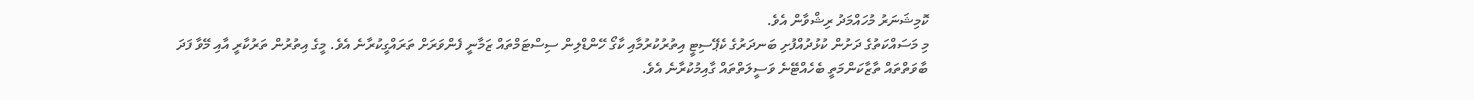ކޮމިޝަނަރު މުހައްމަދު ރިޝްވާން އެވެ.
މި މަސައްކަތުގެ ދަށުން ކުޅުދުއްފުށި ބަނދަރުގެ ކެޕޭސިޓީ އިތުރުކުރުމާއި ކާގޯ ހޭންޑްލިން ސިސްޓަމްތައް ޒަމާނީ ފެންވަރަށް ތަރައްގީކުރާނެ އެވެ. މީގެ އިތުރުން ތަރުކާރީ އާއި މޭވާ ފަދަ ބާވަތްތައް ތާޒާކަންމަތީ ބެހެއްޓޭނެ ވަސީލަތްތައް ގާއިމުކުރާނެ އެވެ.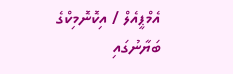އެމްޕީއެލް / އިކޮނޮމިކްގެ ބަޔާނުގައި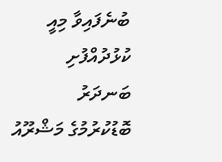ބުނެފައިވާ މިއީ ކުޅުދުއްފުށި ބަނދަރު ބޮޑުކުރުމުގެ މަޝްރޫއު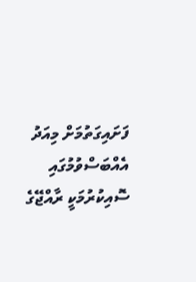ފަށައިގަތުމަށް މިއަދު އެއްބަސްވުމުގައި ސޮއިކުރުމަކީ ރާއްޖޭގެ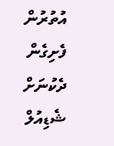އުތުރުން ފެށިގެން ދެކުނަށް ޝެޑިއުލް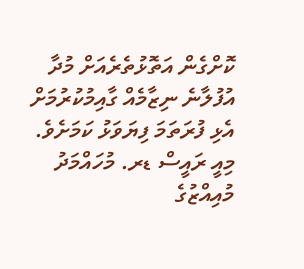ކޮށްގެން އަތޮޅުތެރެއަށް މުދާ އުފުލާނެ ނިޒާމެއް ގާއިމުކުރުމަށް އެޅި ފުރަތަމަ ފިޔަވަޅު ކަމަށެވެ. މިއީ ރައީސް ޑރ. މުހައްމަދު މުއިއްޒުގެ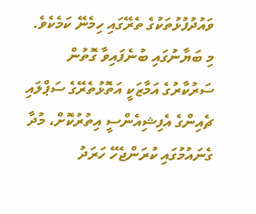ވައުދުފުޅުތަކުގެ ތެރޭގައި ހިމެނޭ ކަމެކެވެ.
މި ބަޔާނުގައި ބުނެފައިވާ ގޮތުން ސަރުކާރުގެ އަމާޒަކީ އަތޮޅުތެރޭގެ ސަޕްލައި ޗެއިންގެ އެފިޝިއެންސީ އިތުރުކޮށް، މުދާ ގެނައުމުގައި ކުރަންޖެހޭ ހަރަދު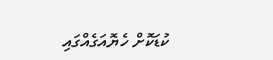ކުޑަކޮށް ހެޔޮއަގެއްގައި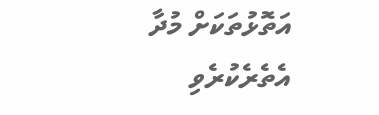އަތޮޅުތަކަށް މުދާ އެތެރެކުރެވި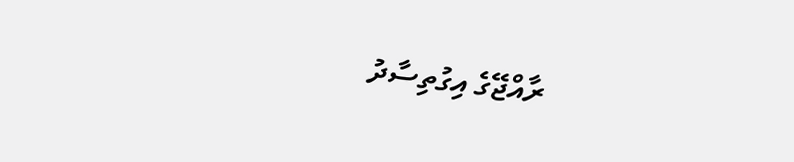ރާއްޖޭގެ އިގުތިސާދު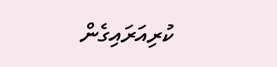ކުރިއަރައިގެން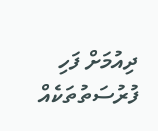ދިއުމަށް ފަހި ފުރުސަތުތަކެއް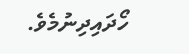ހޯދައިދިނުމެވެ.